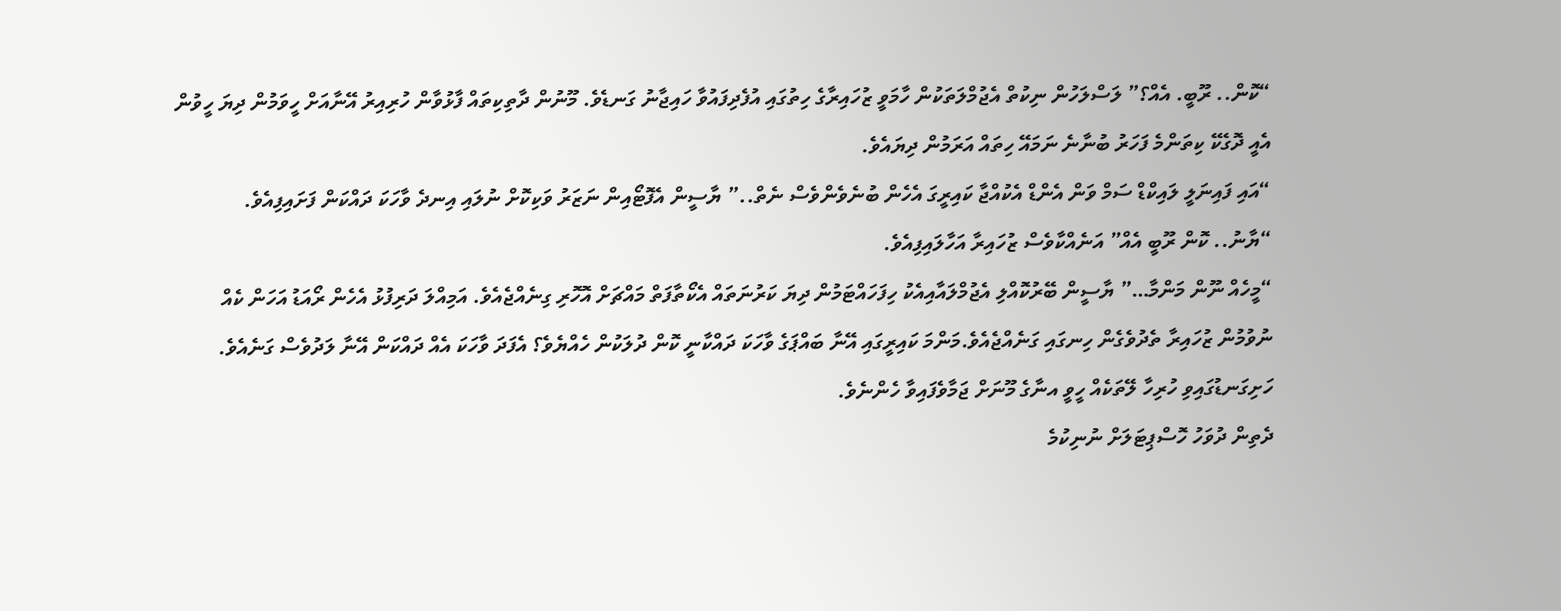“ކޮން.. ރޫބީ. އެއް؟” ލަސްލަހުން ނިކުތް އެޖުމްލަތަކުން ހާމަވީ ޒުހައިރާގެ ހިތުގައި އުފެދިފައުވާ ހައިޖާނު ގަނޑެވެ. މޫނުން ދާތިކިތައް ފާޅުވާން ހުރިއިރު އޭނާއަށް ހީވަމުން ދިޔަ ހީވުން އެއީ ދޮގެކޭ ކިތަންމެ ފަހަރު ބުނާނެ ނަމައޭ ހިތައް އަރަމުން ދިޔައެވެ.
“އައި ފައިނަލީ ލައިކްޑް ސަމް ވަން އެންޑް އެކުއްޖާ ކައިރީގަ އެހެން ބުނެވެންވެސް ނެތް..” ޔާސީން އެފޮޓޯއިން ނަޒަރު ވަކިކޮށް ނުލައި އިނދެ ވާހަކަ ދައްކަން ފަށައިފިއެވެ.
“ޔާނު.. ކޮން ރޫބީ އެއް” އަނެއްކާވެސް ޒުހައިރާ އަހާލައިފިއެވެ.
“މީހެއް ނޫން މަންމާ…” ޔާސީން ބޭރުކޮއްލި އެޖުމްލައާއިއެކު ހިފަހައްޓަމުން ދިޔަ ކަރުނަތައް އެކޯތާފަތް މައްޗަށް އޮހޮރި ގިނެއްޖެއެވެ. އަމިއްލަ ދަރިފުޅު އެހެން ރޯއަޑު އަހަން ކެއް ނުވުމުން ޒުހައިރާ ތެދުވެގެން ހިނގައި ގަނެއްޖެއެވެ.މަންމަ ކައިރީގައި އޭނާ ބައްޕަގެ ވާހަކަ ދައްކާނީ ކޮން ދުލަކުން ހެއްޔެވެ؟ އެފަދަ ވާހަކަ އެއް ދައްކަން އޭނާ ލަދުވެސް ގަނެއެވެ. ހަށިގަނޑުގައިވި ހުރިހާ ލޭތަކެއް ހީވީ އނާގެ މޫނަށް ޖަމާވެފައިވާ ހެންނެވެ.
ދެތިން ދުވަހު ހޮސްޕިޓަލަށް ނުނިކުމެ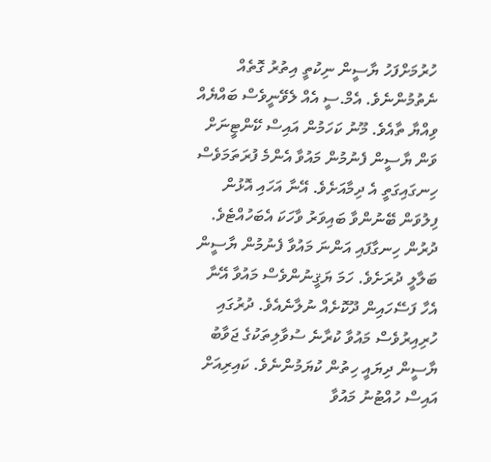ހުރުމަށްފަހު ޔާސީން ނިކުތީ އިތުރު ގޮތެއް ނެތުމުންނެވެ. އެމް.ސީ އެއް ލެވޭނީވެސް ބައްޔެއް ވިއްޔާ ތާއެވެ. މޫނު ކަހަމުން އައިސް ކޭންޓީނަށް ވަން ޔާސީން ފެނުމުން މައުވާ އެންމެ ފުރަތަމަވެސް ހިނގައިގަތީ އެ ދިމާއަށެވެ. އޭނާ އަހައި އޮޅުން ފިލުވަން ބޭނުންވާ ބައިވަރު ވާހަކަ އެބަހުއްޓެވެ. ދުރުން ހިނގާފައި އަންނަ މައުވާ ފެނުމުން ޔާސީން ބަލާލީ ދުރަށެވެ. ހަމަ ޔަޤީނުންވެސް މައުވާ އޭނާ އެހާ ފަސޭހައިން ދޫކޮށެއް ނުލާނެއެވެ. ދުރުގައި ހުރިއިރުވެސް މައުވާ ކުރާނެ ސުވާލިތަކުގެ ޖަވާބު ޔާސީން ދިޔައީ ހިތުން ކުޔަމުންނެވެ. ކައިރިއަށް އައިސް ހުއްޓުނު މައުވާ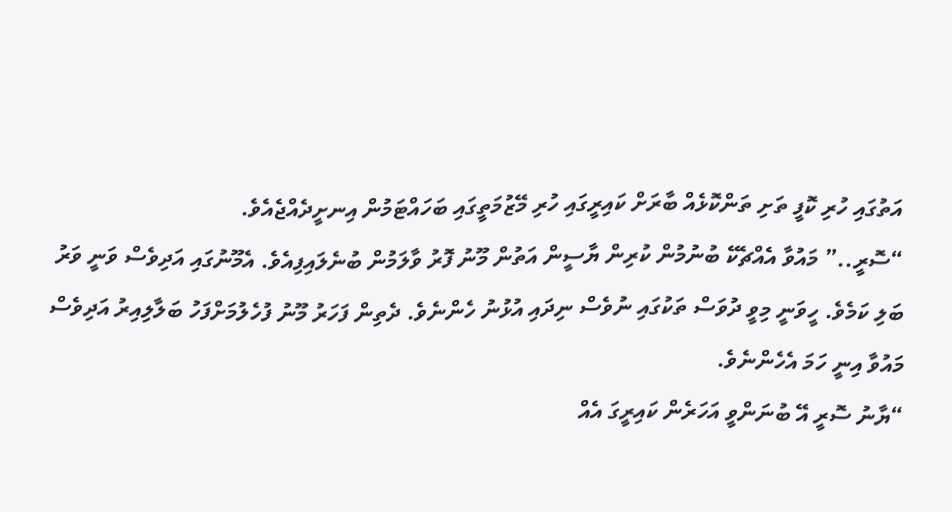އަތުގައި ހުރި ކޮފީ ތަށި ތަންކޮޅެއް ބާރަށް ކައިރީގައި ހުރި މޭޒުމަތީގައި ބަހައްޓަމުން އިނށީދެއްޖެއެވެ.
“ސޮރީ..” މައުވާ އެއްޗެކޭ ބުނުމުން ކުރިން ޔާސީން އަތުން މޫނު ފޮރު ވާލަމުން ބުނެލައިފިއެވެ. އެމޫނުގައި އަދިވެސް ވަނީ ވަރު ބަލި ކަމެވެ. ހީވަނީ މިވީ ދުވަސް ތަކުގައި ނުވެސް ނިދައި އުޅުނު ހެންނެވެ. ދެތިން ފަހަރު މޫނު ފުހެލުމަށްފަހު ބަލާލިއިރު އަދިވެސް މައުވާ އިނީ ހަމަ އެހެންނެވެ.
“ޔާނު ސޮރީ އޭ ބުނަންވީ އަހަރެން ކައިރީގަ އެއް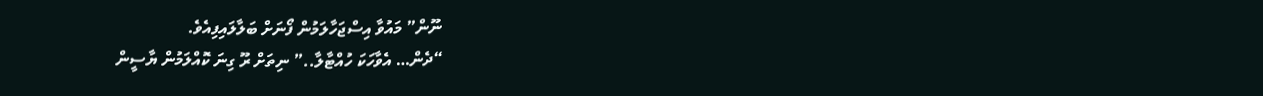ނޫން” މައުވާ އިސްޖަހާލަމުން ފޯނަށް ބަލާލައިފިއެވެ.
“ދެން… އެވާހަކަ ހުއްޓާލާ..” ނިތަށް ރޫ ގިނަ ކޮއްލަމުން ޔާސީން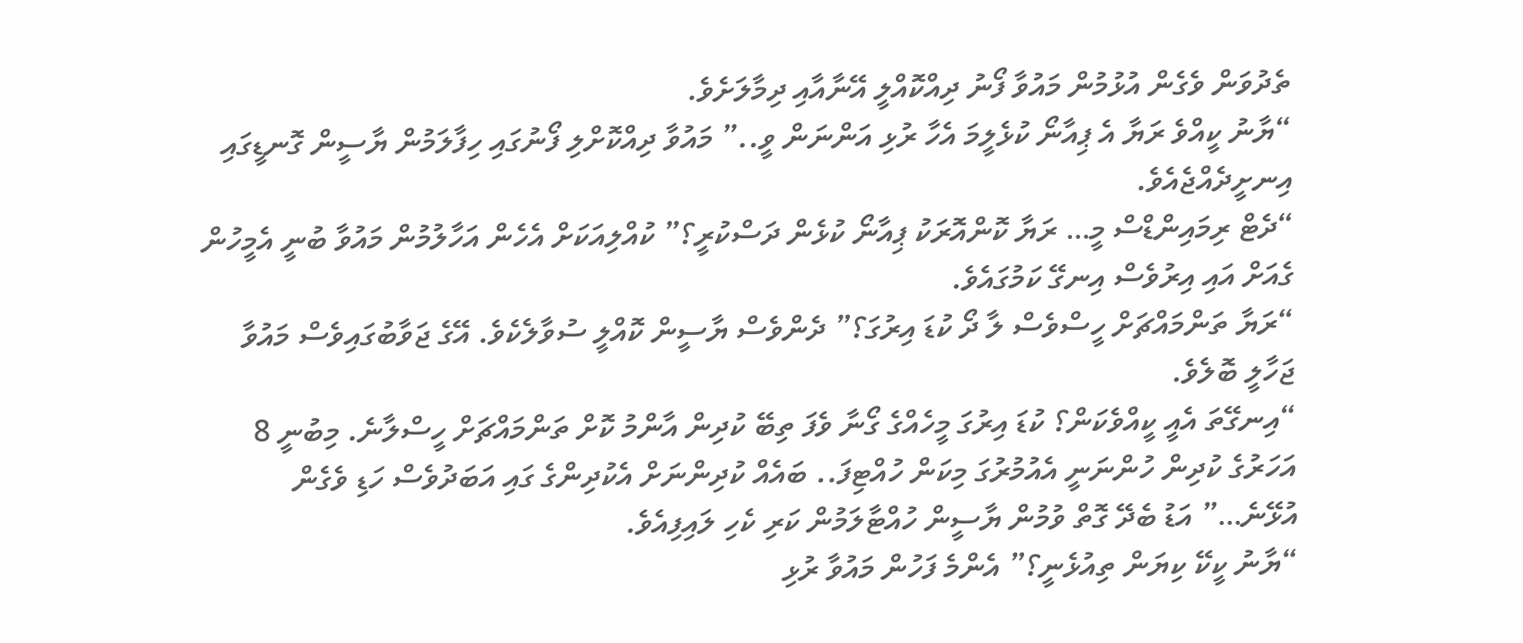ތެދުވަން ވެގެން އުޅުމުން މައުވާ ފޯނު ދިއްކޮއްލީ އޭނާއާއި ދިމާލަށެވެ.
“ޔާނު ކީއްވެ ރަޔާ އެ ޕިއާނޯ ކުޅެލީމަ އެހާ ރުޅި އަންނަން ވީ..” މައުވާ ދިއްކޮށްލި ފޯނުގައި ހިފާލަމުން ޔާސީން ގޮނޑީގައި އިނށީދެއްޖެއެވެ.
“ދެޓް ރިމައިންޑްސް މީ… ރަޔާ ކޮންއޮރަކު ޕިއާނޯ ކުޅެން ދަސްކުރީ؟” ކުއްލިއަކަށް އެހެން އަހާލުމުން މައުވާ ބުނީ އެމީހުން ގެއަށް އައި އިރުވެސް އިނގޭ ކަމުގައެވެ.
“ރަޔާ ތަންމައްޗަށް ހީސްވެސް ލާ ދޯ ކުޑަ އިރުގަ؟” ދެންވެސް ޔާސީން ކޮއްލީ ސުވާލެކެވެ. އޭގެ ޖަވާބުގައިވެސް މައުވާ ޖަހާލީ ބޮލެވެ.
“އިނގޭތަ އެއީ ކީއްވެކަން؟ ކުޑަ އިރުގަ މީހެއްގެ ގޯނާ ވެފަ ތިބޭ ކުދިން އާންމު ކޮށް ތަންމައްޗަށް ހީސްލާނެ. މިބުނީ 8 އަހަރުގެ ކުދިން ހުންނަނީ އެއުމުރުގަ މިކަން ހުއްޓިފަ.. ބައެއް ކުދިންނަށް އެކުދިންގެ ގައި އަބަދުވެސް ހަޑި ވެގެން އުޅޭނެ…” އަޑު ބެދޭ ގޮތް ވުމުން ޔާސީން ހުއްޓާލަމުން ކަރި ކެހި ލައިފިއެވެ.
“ޔާނު ކީކޭ ކިޔަން ތިއުޅެނީ؟” އެންމެ ފަހުން މައުވާ ރުޅި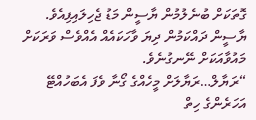ގޮތަކަށް ބުނެލުމުން ޔާސީން މަޑު ޖެހިލައިފިއެވެ. ޔާސީން ދައްކަމުން ދިޔަ ވާހަކައެއް އެއްވެސް ވަރަކަށް މައުވާއަކަށް ނޭނގުނެވެ.
“ރަޔާލް…ރަޔާލަށް މީހެއްގެ ގޯނާ ވެފަ އެބަހުއްޓޭ އަހަރެންގެ ހިތް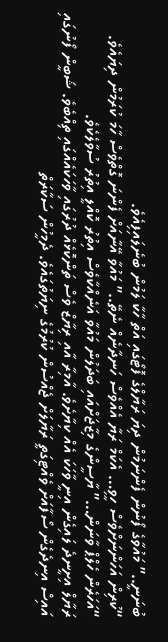ބުނަނީ..” މައުވާގެ ފޯނުން ފެންނަމުން ދިޔަ ރަޔާލްގެ ފޮޓޯގައި އަތް ހާކާ ލަމުން ބުނެލައިފިއެވެ.
“ކުރިން އަހަންނަށްވެސް ހީވި… އެކަމް ރަޔާ އެއްވެސް ހަނދާނެއް ނެތޭ..” މައުވާ އޭނާއަށް ފެންނަ ގޮތްވެސް ހާމަ ކުރަމުން ދިޔައެވެ.
“އަހަރެން ހެލްޕް ވާނަން…” ޔާސީންގެ މިޒާޖަށްއައި ބަދަލުން މައުވާ އަނެއްކާވެސް އިތުރު ކޮއްލީ އިތުރު ސުވާލެކެވެ.
ރަޔާލް އިށީނދެ ލައިގެން އިނީ ވާހަކަ އެއް ކިޔާށެވެ. އާމިރާ އާއި ރިޔާޒް ވެސް ތަންކޮޅެއް ދުރުގައި ވާހަކައެއްގައި ތިއްބެވެ. ޝަބީން ފޯނުގައި އައިސް އިނދެގެން ސޯފާއަށް ވެއްޓިގަތީ ރަޔާލަށް ޖެއްސުން ކުރުމުގެ ނިޔަތުގައެވެ. ދެމީހުން ސަކާރަތް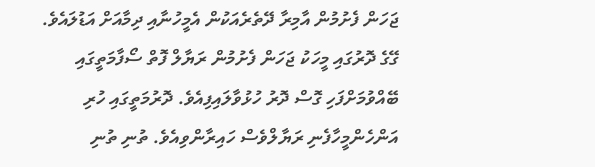ޖަހަން ފެށުމުން އާމިރާ ދޭތެރެއަކުން އެމީހުނާއި ދިމާއަށް އަޑުލައެވެ. ގޭގެ ދޮރުގައި މީހަކު ޖަހަން ފެށުމުން ރަޔާލް ފޮތް ސޯފާމަތީގައި ބޭއްވުމަށްފަހި ގޮސް ދޮރު ހުޅުވާލައިފިއެވެ. ދޮރުމަތީގައި ހުރި އަންހެންމީހާފެނި ރަޔާލްވެސް ހައިރާންވިއެވެ. ތުނި ތުނި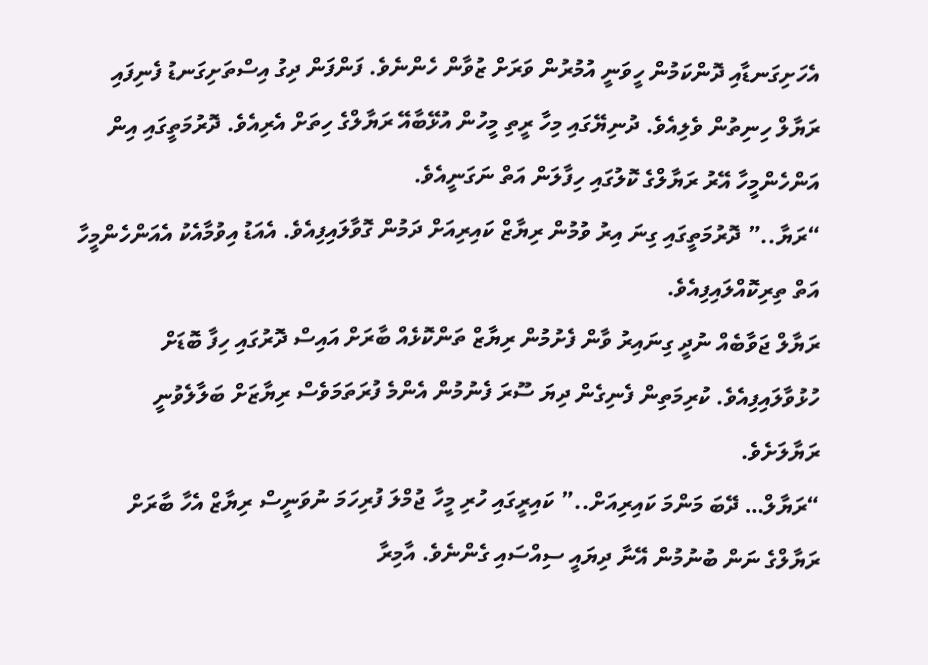އެހަށިގަނޑާއި ދޮންކަމުން ހީވަނީ އުމުރުން ވަރަށް ޒުވާން ހެންނެވެ. ފަންފަން ދިގު އިސްތަށިގަނޑު ފެނިފައި ރަޔާލް ހިނިތުން ވެލިއެވެ. ދުނިޔޭގައި މިހާ ރީތި މީހުން އުޅޭބާއޭ ރަޔާލްގެ ހިތަށް އެރިއެވެ. ދޮރުމަތީގައި އިން އަންހެންމީހާ އޭރު ރަޔާލްގެ ކޮލުގައި ހިފާލަން އަތް ނަގަނީއެވެ.
“ރަޔާ..” ދޮރުމަތީގައި ގިނަ އިރު ވުމުން ރިޔާޒް ކައިރިއަށް ދަމުން ގޮވާލައިފިއެވެ. އެއަޑު އިވުމާއެކު އެއަންހެންމީހާ އަތް ތިރިކޮއްލައިފިއެވެ.
ރަޔާލް ޖަވާބެއް ނުދީ ގިނައިރު ވާން ފެށުމުން ރިޔާޒް ތަންކޮޅެއް ބާރަށް އައިސް ދޮރުގައި ހިފާ ބޮޑަށް ހުޅުވާލައިފިއެވެ. ކުރިމަތިން ފެނިގެން ދިޔަ ސޫރަ ފެނުމުން އެންމެ ފުރަތަމަވެސް ރިޔާޒަށް ބަލާލެވުނީ ރަޔާލަށެވެ.
“ރަޔާލް… ދޭބަ މަންމަ ކައިރިއަށް..” ކައިރީގައި ހުރި މީހާ ޖުމްލަ ފުރިހަމަ ނުވަނީސް ރިޔާޒް އެހާ ބާރަށް ރަޔާލްގެ ނަން ބުނުމުން އޭނާ ދިޔައީ ސިއްސައި ގެންނެވެ. އާމިރާ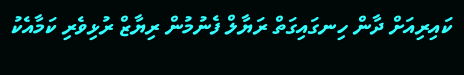ކައިރިއަށް ދާން ހިނގައިގަތް ރަޔާލް ފެނުމުން ރިޔާޒް ރުޅިވެރި ކަމާއެކު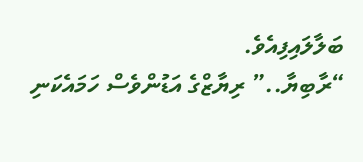ބަލާލައިފިއެވެ.
“ރާބިޔާ..” ރިޔާޒްގެ އަޑުންވެސް ހަމައެކަނި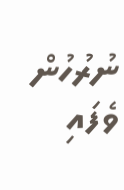ނުރުހުން ވެފައި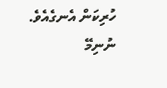ހުރިކަން އެނގެއެވެ.
ނުނިމޭ